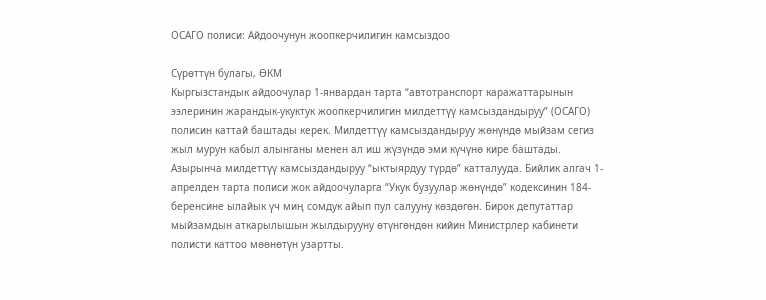ОСАГО полиси: Айдоочунун жоопкерчилигин камсыздоо

Сүрөттүн булагы, ӨКМ
Кыргызстандык айдоочулар 1-январдан тарта “автотранспорт каражаттарынын ээлеринин жарандык-укуктук жоопкерчилигин милдеттүү камсыздандыруу” (ОСАГО) полисин каттай баштады керек. Милдеттүү камсыздандыруу жөнүндө мыйзам сегиз жыл мурун кабыл алынганы менен ал иш жүзүндө эми күчүнө кире баштады.
Азырынча милдеттүү камсыздандыруу “ыктыярдуу түрдө” катталууда. Бийлик алгач 1-апрелден тарта полиси жок айдоочуларга “Укук бузуулар жөнүндө” кодексинин 184-беренсине ылайык үч миң сомдук айып пул салууну көздөгөн. Бирок депутаттар мыйзамдын аткарылышын жылдырууну өтүнгөндөн кийин Министрлер кабинети полисти каттоо мөөнөтүн узартты.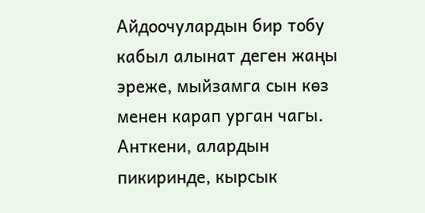Айдоочулардын бир тобу кабыл алынат деген жаңы эреже, мыйзамга сын көз менен карап урган чагы. Анткени, алардын пикиринде, кырсык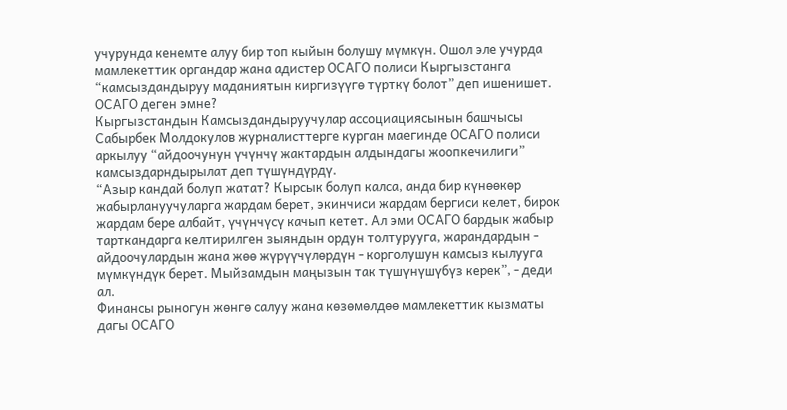учурунда кенемте алуу бир топ кыйын болушу мүмкүн. Ошол эле учурда мамлекеттик органдар жана адистер ОСАГО полиси Кыргызстанга “камсыздандыруу маданиятын киргизүүгө түрткү болот” деп ишенишет.
ОСАГО деген эмне?
Кыргызстандын Камсыздандыруучулар ассоциациясынын башчысы Сабырбек Молдокулов журналисттерге курган маегинде ОСАГО полиси аркылуу “айдоочунун үчүнчү жактардын алдындагы жоопкечилиги” камсыздарндырылат деп түшүндүрдү.
“Азыр кандай болуп жатат? Кырсык болуп калса, анда бир күнөөкөр жабырлануучуларга жардам берет, экинчиси жардам бергиси келет, бирок жардам бере албайт, үчүнчүсү качып кетет. Ал эми ОСАГО бардык жабыр тарткандарга келтирилген зыяндын ордун толтурууга, жарандардын - айдоочулардын жана жөө жүрүүчүлөрдүн - корголушун камсыз кылууга мүмкүндүк берет. Мыйзамдын маңызын так түшүнүшүбүз керек”, - деди ал.
Финансы рыногун жөнгө салуу жана көзөмөлдөө мамлекеттик кызматы дагы ОСАГО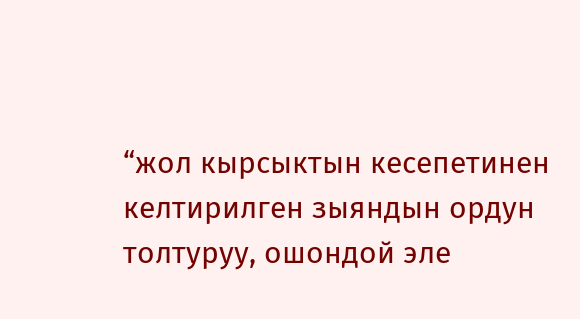“жол кырсыктын кесепетинен келтирилген зыяндын ордун толтуруу, ошондой эле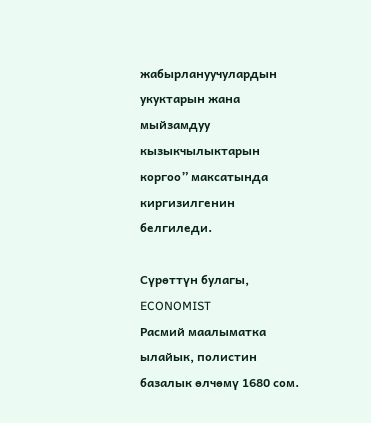жабырлануучулардын укуктарын жана мыйзамдуу кызыкчылыктарын коргоо” максатында киргизилгенин белгиледи.

Сүрөттүн булагы, ECONOMIST
Расмий маалыматка ылайык, полистин базалык өлчөмү 1680 сом.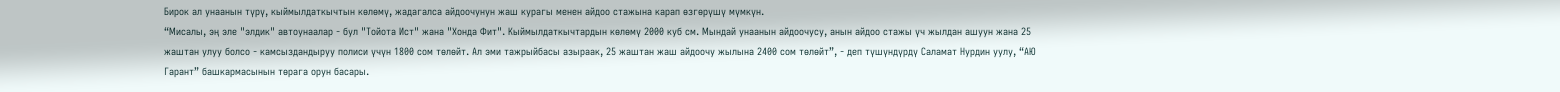Бирок ал унаанын түрү, кыймылдаткычтын көлөмү, жадагалса айдоочунун жаш курагы менен айдоо стажына карап өзгөрүшү мүмкүн.
“Мисалы, эң эле "элдик" автоунаалар - бул "Тойота Ист" жана "Хонда Фит". Кыймылдаткычтардын көлөмү 2000 куб см. Мындай унаанын айдоочусу, анын айдоо стажы үч жылдан ашуун жана 25 жаштан улуу болсо - камсыздандыруу полиси үчүн 1800 сом төлөйт. Ал эми тажрыйбасы азыраак, 25 жаштан жаш айдоочу жылына 2400 сом төлөйт”, - деп түшүндүрдү Саламат Нурдин уулу, “АЮ Гарант” башкармасынын төрага орун басары.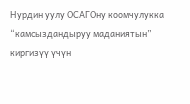Нурдин уулу ОСАГОну коомчулукка “камсыздандыруу маданиятын” киргизүү үчүн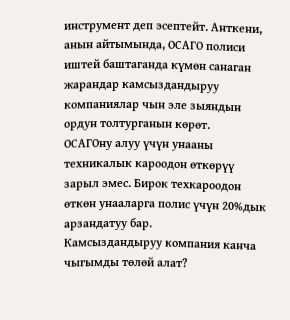инструмент деп эсептейт. Анткени, анын айтымында, ОСАГО полиси иштей баштаганда күмөн санаган жарандар камсыздандыруу компаниялар чын эле зыяндын ордун толтурганын көрөт.
ОСАГОну алуу үчүн унааны техникалык кароодон өткөрүү зарыл эмес. Бирок техкароодон өткөн унааларга полис үчүн 20%дык арзандатуу бар.
Камсыздандыруу компания канча чыгымды төлөй алат?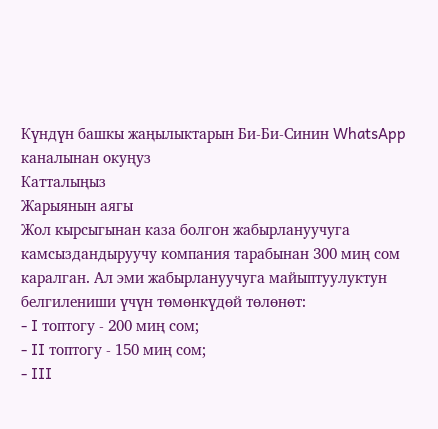Күндүн башкы жаңылыктарын Би-Би-Синин WhatsApp каналынан окуңуз
Катталыңыз
Жарыянын аягы
Жол кырсыгынан каза болгон жабырлануучуга камсыздандыруучу компания тарабынан 300 миң сом каралган. Ал эми жабырлануучуга майыптуулуктун белгилениши үчүн төмөнкүдөй төлөнөт:
- I топтогу - 200 миң сом;
- II топтогу - 150 миң сом;
- III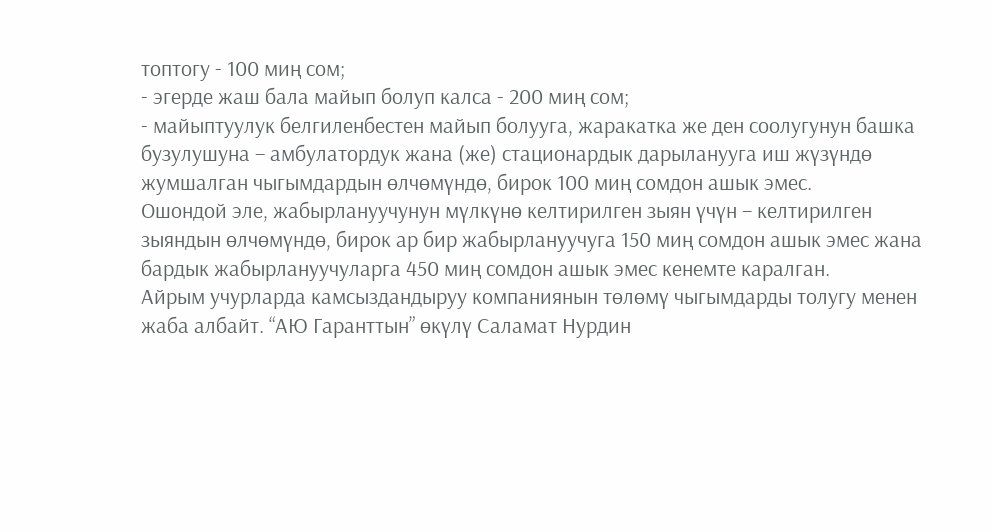топтогу - 100 миң сом;
- эгерде жаш бала майып болуп калса - 200 миң сом;
- майыптуулук белгиленбестен майып болууга, жаракатка же ден соолугунун башка бузулушуна – амбулатордук жана (же) стационардык дарыланууга иш жүзүндө жумшалган чыгымдардын өлчөмүндө, бирок 100 миң сомдон ашык эмес.
Ошондой эле, жабырлануучунун мүлкүнө келтирилген зыян үчүн – келтирилген зыяндын өлчөмүндө, бирок ар бир жабырлануучуга 150 миң сомдон ашык эмес жана бардык жабырлануучуларга 450 миң сомдон ашык эмес кенемте каралган.
Айрым учурларда камсыздандыруу компаниянын төлөмү чыгымдарды толугу менен жаба албайт. “АЮ Гаранттын” өкүлү Саламат Нурдин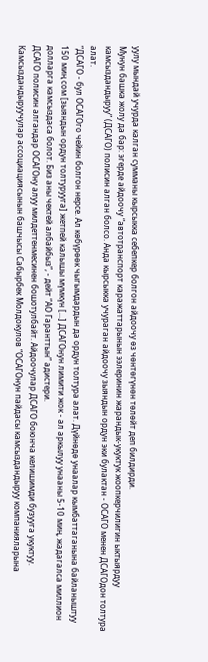уулу мындай учурда калган сумманы кырсыкка себепкер болгон айдоочу өз чөнтөгүнөн төлөйт деп билдирди.
Мунун башка жолу да бар: эгерде айдоочу “автотранспорт каражаттарынын ээлеринин жарандык-укуктук жоопкерчилигин ыктыярдуу камсыздандыруу” (ДСАГО) полисин алган болсо. Анда кырсыкка учураган айдоочу зыяндын ордун эки булактан - ОСАГО менен ДСАГОдон толтура алат.
“ДСАГО - бул ОСАГОго чейин болгон нерсе. Ал көбүрөөк чыгымдардын да ордун толтура алат. Дүйнөдө унаалар кымбаттаганына байланыштуу 150 миң сом [зыяндын ордун толтурууга] жетпей калышы мүмкүн [...] ДСАГОнун лимити жок - ал аркылуу унааны 5-10 миң, жадагалса миллион долларга камсыздаса болот. Биз аны чектей албайбыз”, - дейт “АО Гаранттын” адистери.
ДСАГО полисин алгандар ОСАГОну алуу милдеттенмесинен бошотулбайт. Айдоочулар ДСАГО боюнча келишимди бузууга укуктуу.
Камсыздандыруучулар ассоциациясынын башчысы Сабырбек Молдокулов “ОСАГОнун пайдасы камсыздандыруу компанияларына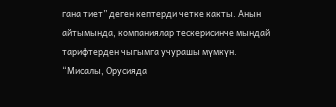гана тиет” деген кептерди четке какты. Анын айтымында, компаниялар тескерисинче мындай тарифтерден чыгымга учурашы мүмкүн.
“Мисалы, Орусияда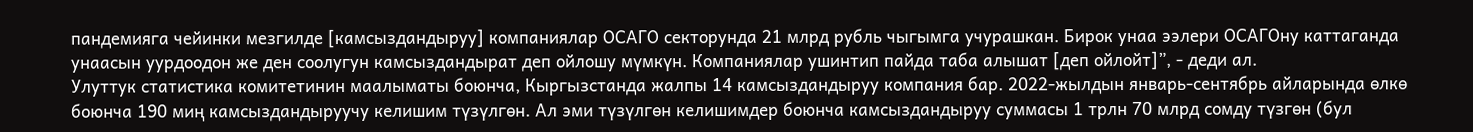пандемияга чейинки мезгилде [камсыздандыруу] компаниялар ОСАГО секторунда 21 млрд рубль чыгымга учурашкан. Бирок унаа ээлери ОСАГОну каттаганда унаасын уурдоодон же ден соолугун камсыздандырат деп ойлошу мүмкүн. Компаниялар ушинтип пайда таба алышат [деп ойлойт]”, - деди ал.
Улуттук статистика комитетинин маалыматы боюнча, Кыргызстанда жалпы 14 камсыздандыруу компания бар. 2022-жылдын январь-сентябрь айларында өлкө боюнча 190 миң камсыздандыруучу келишим түзүлгөн. Ал эми түзүлгөн келишимдер боюнча камсыздандыруу суммасы 1 трлн 70 млрд сомду түзгөн (бул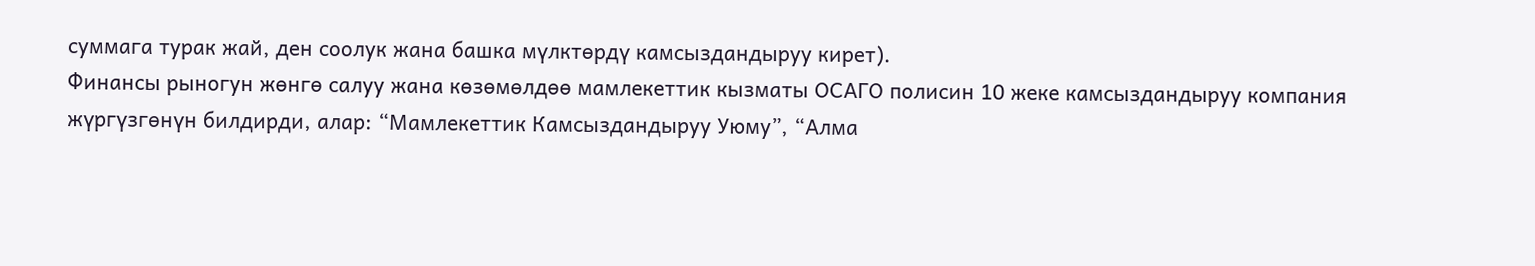суммага турак жай, ден соолук жана башка мүлктөрдү камсыздандыруу кирет).
Финансы рыногун жөнгө салуу жана көзөмөлдөө мамлекеттик кызматы ОСАГО полисин 10 жеке камсыздандыруу компания жүргүзгөнүн билдирди, алар: “Мамлекеттик Камсыздандыруу Уюму”, “Алма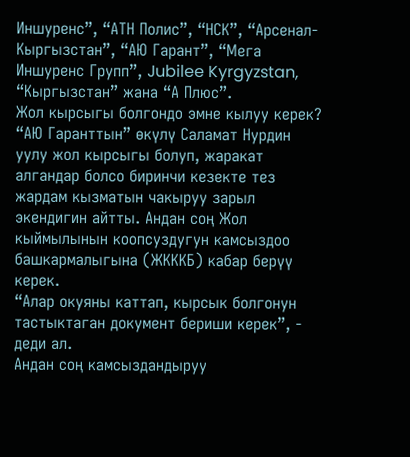Иншуренс”, “АТН Полис”, “НСК”, “Арсенал-Кыргызстан”, “АЮ Гарант”, “Мега Иншуренс Групп”, Jubilee Kyrgyzstan, “Кыргызстан” жана “А Плюс”.
Жол кырсыгы болгондо эмне кылуу керек?
“АЮ Гаранттын” өкүлү Саламат Нурдин уулу жол кырсыгы болуп, жаракат алгандар болсо биринчи кезекте тез жардам кызматын чакыруу зарыл экендигин айтты. Андан соң Жол кыймылынын коопсуздугун камсыздоо башкармалыгына (ЖКККБ) кабар берүү керек.
“Алар окуяны каттап, кырсык болгонун тастыктаган документ бериши керек”, - деди ал.
Андан соң камсыздандыруу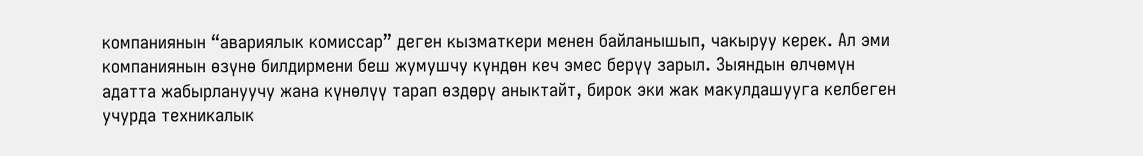компаниянын “авариялык комиссар” деген кызматкери менен байланышып, чакыруу керек. Ал эми компаниянын өзүнө билдирмени беш жумушчу күндөн кеч эмес берүү зарыл. Зыяндын өлчөмүн адатта жабырлануучу жана күнөлүү тарап өздөрү аныктайт, бирок эки жак макулдашууга келбеген учурда техникалык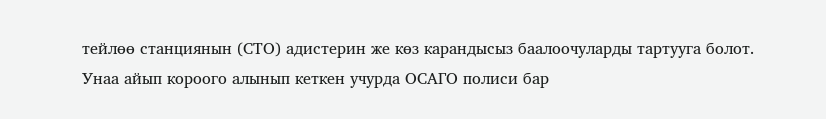тейлөө станциянын (СТО) адистерин же көз карандысыз баалоочуларды тартууга болот.
Унаа айып короого алынып кеткен учурда ОСАГО полиси бар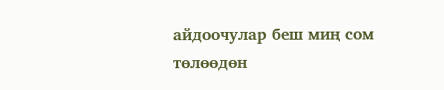айдоочулар беш миң сом төлөөдөн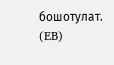бошотулат. (EB)